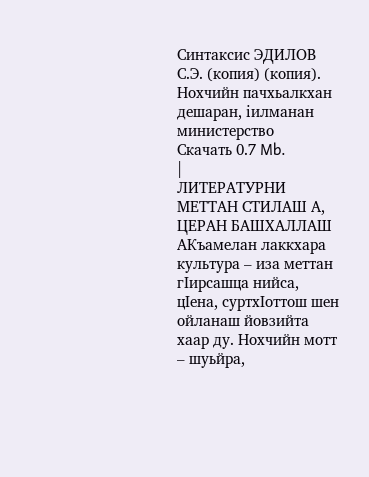Синтаксис ЭДИЛОВ С.Э. (копия) (копия). Нохчийн пачхьалкхан дешаран, iилманан министерство
Скачать 0.7 Mb.
|
ЛИТЕРАТУРНИ МЕТТАН СТИЛАШ А, ЦЕРАН БАШХАЛЛАШ АКъамелан лаккхара культура – иза меттан гIирсашца нийса, цIена, суртхIоттош шен ойланаш йовзийта хаар ду. Нохчийн мотт – шуьйра,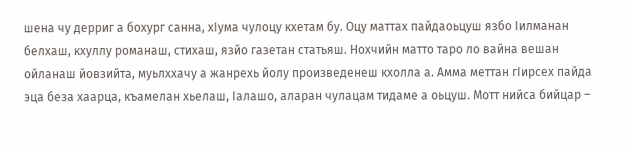шена чу дерриг а бохург санна, хIума чулоцу кхетам бу. Оцу маттах пайдаоьцуш язбо Iилманан белхаш, кхуллу романаш, стихаш, язйо газетан статьяш. Нохчийн матто таро ло вайна вешан ойланаш йовзийта, муьлххачу а жанрехь йолу произведенеш кхолла а. Амма меттан гIирсех пайда эца беза хаарца, къамелан хьелаш, Iалашо, аларан чулацам тидаме а оьцуш. Мотт нийса бийцар –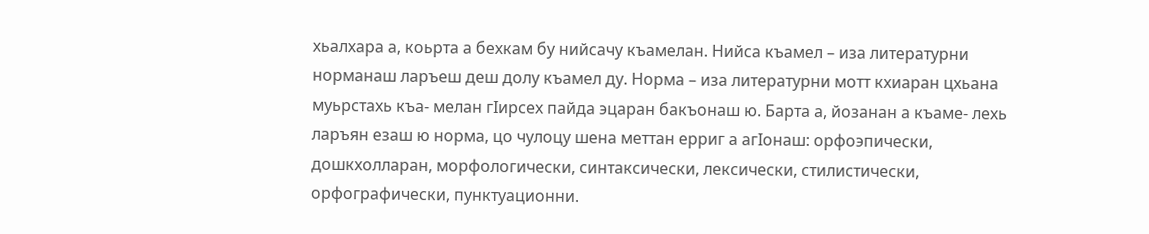хьалхара а, коьрта а бехкам бу нийсачу къамелан. Нийса къамел – иза литературни норманаш ларъеш деш долу къамел ду. Норма – иза литературни мотт кхиаран цхьана муьрстахь къа- мелан гIирсех пайда эцаран бакъонаш ю. Барта а, йозанан а къаме- лехь ларъян езаш ю норма, цо чулоцу шена меттан ерриг а агIонаш: орфоэпически, дошкхолларан, морфологически, синтаксически, лексически, стилистически, орфографически, пунктуационни.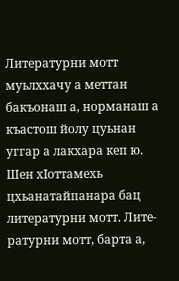Литературни мотт муьлххачу а меттан бакъонаш а, норманаш а къастош йолу цуьнан уггар а лакхара кеп ю. Шен хIоттамехь цхьанатайпанара бац литературни мотт. Лите- ратурни мотт, барта а,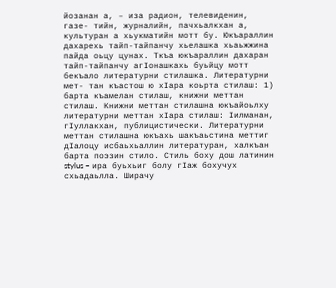йозанан а, – иза радион, телевиденин, газе- тийн, журналийн, пачхьалкхан а, культуран а хьукматийн мотт бу. Юкъараллин дахарехь тайп-тайпанчу хьелашка хьаьжжина пайда оьцу цунах. Ткъа юкъараллин дахаран тайп-тайпанчу агIонашкахь буьйцу мотт бекъало литературни стилашка. Литературни мет- тан къастош ю хIара коьрта стилаш: 1) барта къамелан стилаш, книжни меттан стилаш. Книжни меттан стилашна юкъайоьлху литературни меттан хIара стилаш: Iилманан, гIуллакхан, публицистически. Литературни меттан стилашна юкъахь шакъаьстина меттиг дIалоцу исбаьхьаллин литературан, халкъан барта поэзин стило. Стиль боху дош латинин stylus – ира буьхьиг болу гIаж бохучух схьадаьлла. Ширачу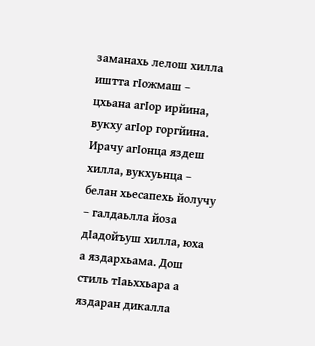заманахь лелош хилла иштта гIожмаш – цхьана агIор ирйина, вукху агIор горгйина. Ирачу агIонца яздеш хилла, вукхуьнца – белан хьесапехь йолучу – галдаьлла йоза дIадойъуш хилла, юха а яздархьама. Дош стиль тIаьххьара а яздаран дикалла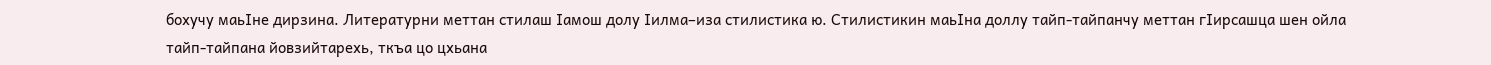бохучу маьIне дирзина. Литературни меттан стилаш Iамош долу Iилма–иза стилистика ю. Стилистикин маьIна доллу тайп-тайпанчу меттан гIирсашца шен ойла тайп-тайпана йовзийтарехь, ткъа цо цхьана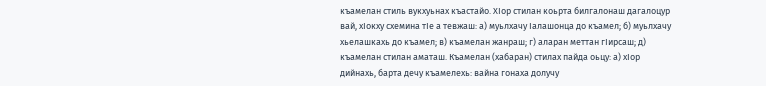къамелан стиль вукхуьнах къастайо. ХIор стилан коьрта билгалонаш дагалоцур вай, хIокху схемина тIе а тевжаш: а) муьлхачу Iалашонца до къамел; б) муьлхачу хьелашкахь до къамел; в) къамелан жанраш; г) аларан меттан гIирсаш; д) къамелан стилан аматаш. Къамелан (хабаран) стилах пайда оьцу: а) хIор дийнахь, барта дечу къамелехь: вайна гонаха долучу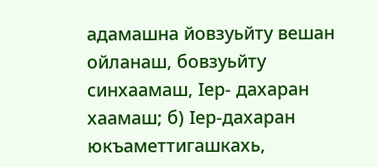адамашна йовзуьйту вешан ойланаш, бовзуьйту синхаамаш, Iер- дахаран хаамаш; б) Iер-дахаран юкъаметтигашкахь,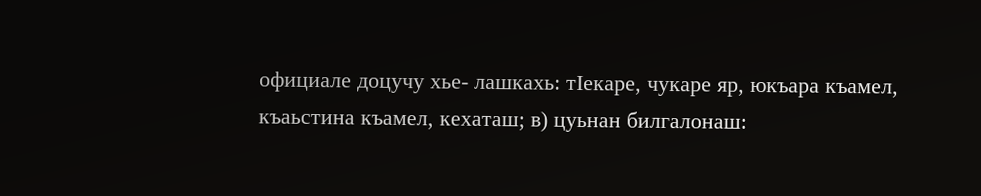официале доцучу хье- лашкахь: тIекаре, чукаре яр, юкъара къамел, къаьстина къамел, кехаташ; в) цуьнан билгалонаш: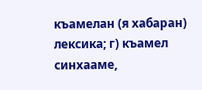къамелан (я хабаран) лексика; г) къамел синхааме,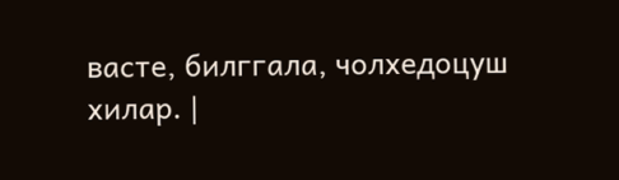васте, билггала, чолхедоцуш хилар. |